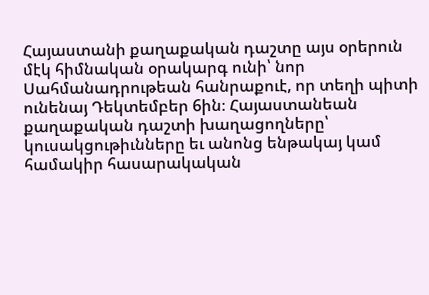Հայաստանի քաղաքական դաշտը այս օրերուն մէկ հիմնական օրակարգ ունի՝ նոր Սահմանադրութեան հանրաքուէ, որ տեղի պիտի ունենայ Դեկտեմբեր 6ին։ Հայաստանեան քաղաքական դաշտի խաղացողները՝ կուսակցութիւնները եւ անոնց ենթակայ կամ համակիր հասարակական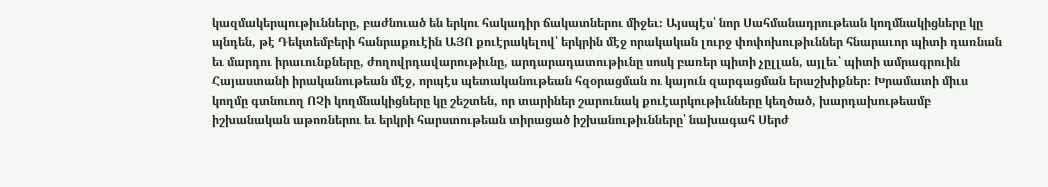կազմակերպութիւնները, բաժնուած են երկու հակադիր ճակատներու միջեւ։ Այսպէս՝ նոր Սահմանադրութեան կողմնակիցները կը պնդեն, թէ Դեկտեմբերի հանրաքուէին ԱՅՈ քուէրակելով՝ երկրին մէջ որակական լուրջ փոփոխութիւններ հնարաւոր պիտի դառնան եւ մարդու իրաւունքները, ժողովրդավարութիւնը, արդարադատութիւնը սոսկ բառեր պիտի չըլլան, այլեւ՝ պիտի ամրագրուին Հայաստանի իրականութեան մէջ, որպէս պետականութեան հզօրացման ու կայուն զարգացման երաշխիքներ։ Խրամատի միւս կողմը գտնուող ՈՉի կողմնակիցները կը շեշտեն, որ տարիներ շարունակ քուէարկութիւնները կեղծած, խարդախութեամբ իշխանական աթոռներու եւ երկրի հարստութեան տիրացած իշխանութիւնները՝ նախագահ Սերժ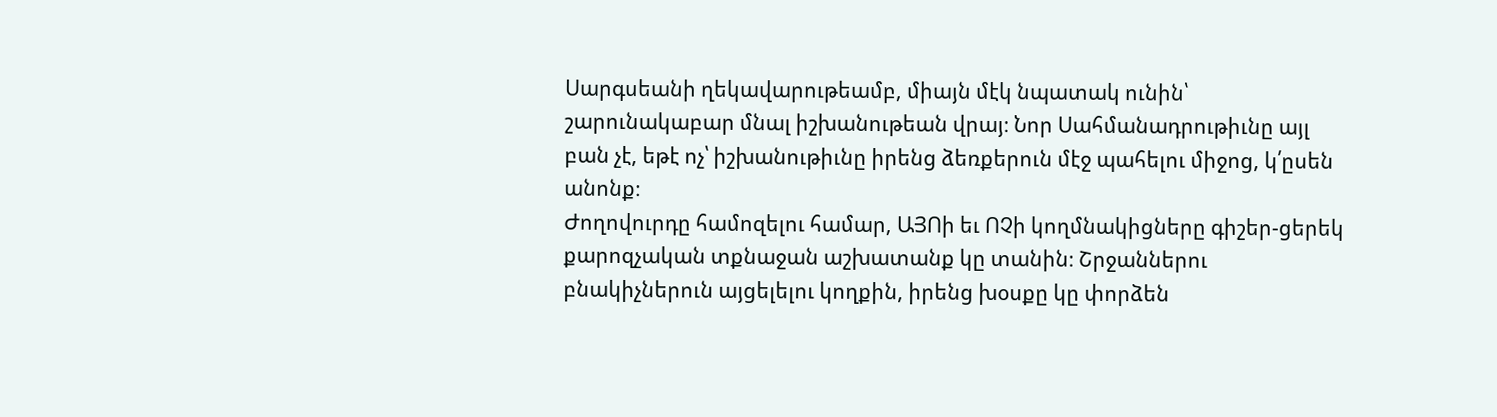Սարգսեանի ղեկավարութեամբ, միայն մէկ նպատակ ունին՝ շարունակաբար մնալ իշխանութեան վրայ։ Նոր Սահմանադրութիւնը այլ բան չէ, եթէ ոչ՝ իշխանութիւնը իրենց ձեռքերուն մէջ պահելու միջոց, կ՛ըսեն անոնք։
Ժողովուրդը համոզելու համար, ԱՅՈի եւ ՈՉի կողմնակիցները գիշեր-ցերեկ քարոզչական տքնաջան աշխատանք կը տանին։ Շրջաններու բնակիչներուն այցելելու կողքին, իրենց խօսքը կը փորձեն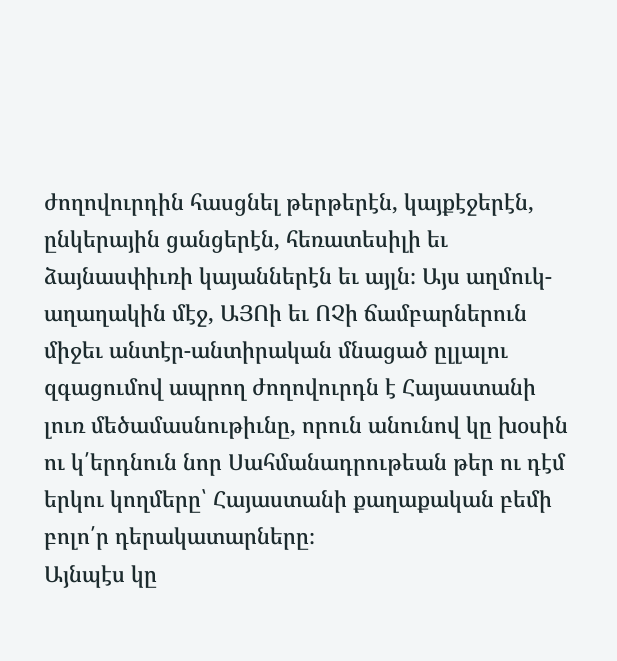ժողովուրդին հասցնել թերթերէն, կայքէջերէն, ընկերային ցանցերէն, հեռատեսիլի եւ ձայնասփիւռի կայաններէն եւ այլն։ Այս աղմուկ-աղաղակին մէջ, ԱՅՈի եւ ՈՉի ճամբարներուն միջեւ անտէր-անտիրական մնացած ըլլալու զգացումով ապրող ժողովուրդն է Հայաստանի լուռ մեծամասնութիւնը, որուն անունով կը խօսին ու կ՛երդնուն նոր Սահմանադրութեան թեր ու դէմ երկու կողմերը՝ Հայաստանի քաղաքական բեմի բոլո՛ր դերակատարները։
Այնպէս կը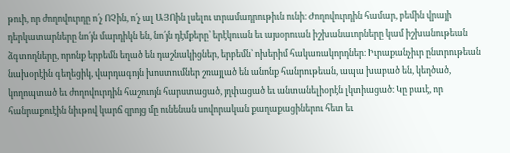թուի, որ ժողովուրդը ո՛չ ՈՉին, ո՛չ ալ ԱՅՈին լսելու տրամադրութիւն ունի։ Ժողովուրդին համար, բեմին վրայի դերկատարները նո՛յն մարդիկն են, նո՛յն դէմքերը՝ երէկուան եւ այսօրուան իշխանաւորները կամ իշխանութեան ձգտողները, որոնք երբեմն եղած են դաշնակիցներ, երբեմն՝ ոխերիմ հակառակորդներ։ Իւրաքանչիւր ընտրութեան նախօրէին գեղեցիկ, վարդագոյն խոստումներ շռայլած են անոնք հանրութեան, ապա խաբած են, կեղծած, կողոպտած եւ ժողովուրդին հաշուոյն հարստացած, յղփացած եւ անտանելիօրէն լկտիացած։ Կը բաւէ, որ հանրաքուէին նիւթով կարճ զրոյց մը ունենան սովորական քաղաքացիներու հետ եւ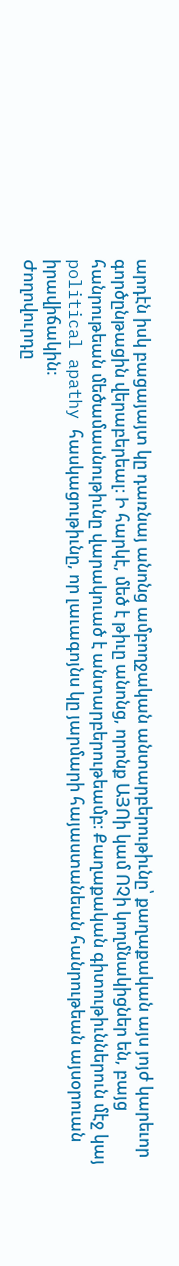արդէն իսկ բացայայտ կը դառնայ անոնց ամբողջական անտարբերութիւնը՝ քաղաքական այս յոյժ կարեւոր գործընթացին վերաբերեալ։ Ի հարկէ, մեծ է թիւը անոնց, որոնք ԱՅՈի կամ ՈՉի կողմնակիցներ են, բայց հանրութեան մեծամասնութիւնը վարակուած է անտարբերութեամբ։ Քաղաքական գիտութիւններուն մէջ կայ political apathy հասկացութիւնը, որ լաւագոյնս կը յարմարի հայաստանեան հանրութեան այսօրուան իրավիճակին։
Ժողովուրդը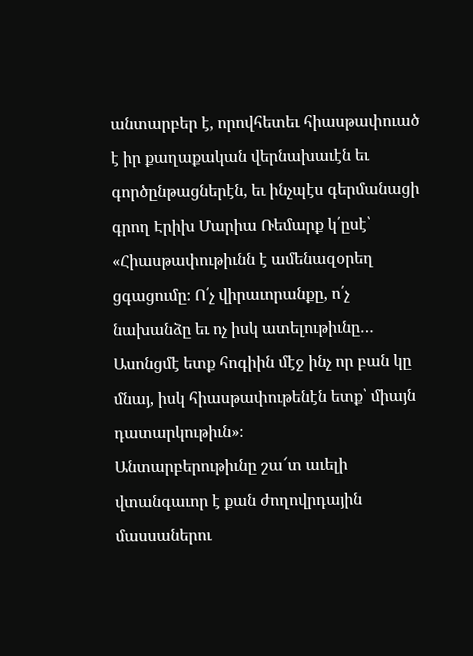անտարբեր է, որովհետեւ հիասթափուած է իր քաղաքական վերնախաւէն եւ գործընթացներէն, եւ ինչպէս գերմանացի գրող Էրիխ Մարիա Ռեմարք կ՛ըսէ՝ «Հիասթափութիւնն է ամենազօրեղ ցգացումը։ Ո՛չ վիրաւորանքը, ո՛չ նախանձը եւ ոչ իսկ ատելութիւնը… Ասոնցմէ ետք հոգիին մէջ ինչ որ բան կը մնայ, իսկ հիասթափութենէն ետք՝ միայն դատարկութիւն»։
Անտարբերութիւնը շա՜տ աւելի վտանգաւոր է քան ժողովրդային մասսաներու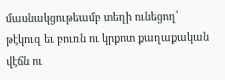մասնակցութեամբ տեղի ունեցող՝ թէկուզ եւ բուռն ու կրքոտ քաղաքական վէճն ու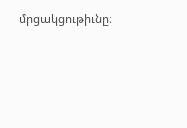մրցակցութիւնը։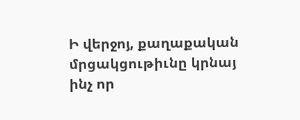Ի վերջոյ, քաղաքական մրցակցութիւնը կրնայ ինչ որ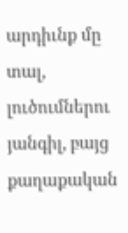արդիւնք մը տալ, լուծումներու յանգիլ, բայց քաղաքական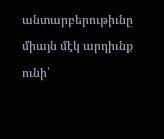անտարբերութիւնը միայն մէկ արդիւնք ունի՝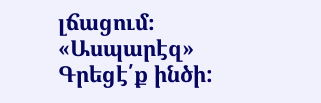լճացում։
«Ասպարէզ» Գրեցէ՛ք ինծի: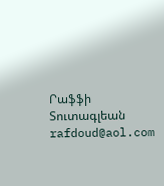Րաֆֆի Տուտագլեան
rafdoud@aol.com